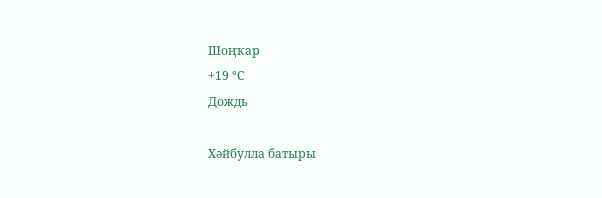Шоңҡар
+19 °С
Дождь

Хәйбулла батыры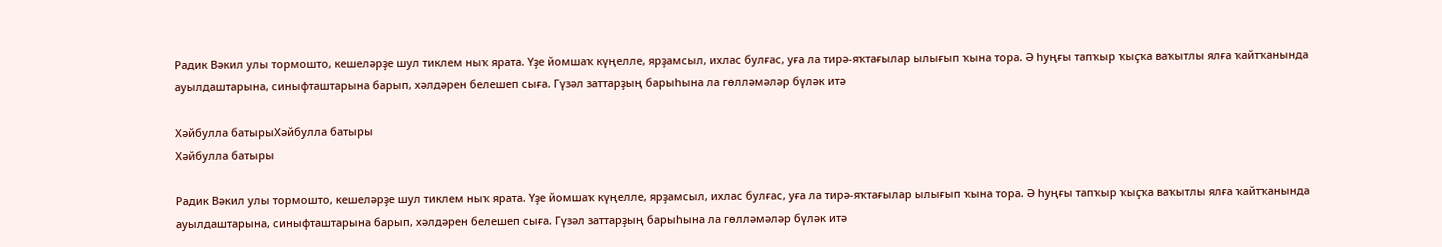Радик Вәкил улы тормошто, кешеләрҙе шул тиклем ныҡ ярата. Үҙе йомшаҡ күңелле, ярҙамсыл, ихлас булғас, уға ла тирә-яҡтағылар ылығып ҡына тора. Ә һуңғы тапҡыр ҡыҫҡа ваҡытлы ялға ҡайтҡанында ауылдаштарына, синыфташтарына барып, хәлдәрен белешеп сыға. Гүзәл заттарҙың барыһына ла гөлләмәләр бүләк итә

Хәйбулла батырыХәйбулла батыры
Хәйбулла батыры

Радик Вәкил улы тормошто, кешеләрҙе шул тиклем ныҡ ярата. Үҙе йомшаҡ күңелле, ярҙамсыл, ихлас булғас, уға ла тирә-яҡтағылар ылығып ҡына тора. Ә һуңғы тапҡыр ҡыҫҡа ваҡытлы ялға ҡайтҡанында ауылдаштарына, синыфташтарына барып, хәлдәрен белешеп сыға. Гүзәл заттарҙың барыһына ла гөлләмәләр бүләк итә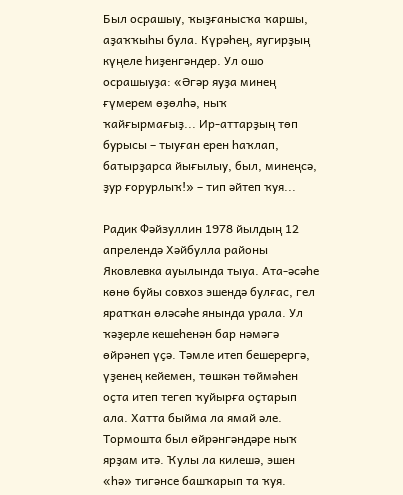Был осрашыу, ҡыҙғанысҡа ҡаршы, аҙаҡҡыһы була. Күрәһең, яугирҙың күңеле һиҙенгәндер. Ул ошо осрашыуҙа: «Әгәр яуҙа минең ғүмерем өҙөлһә, ныҡ ҡайғырмағыҙ... Ир-аттарҙың төп бурысы – тыуған ерен һаҡлап, батырҙарса йығылыу, был, минеңсә, ҙур ғорурлыҡ!» – тип әйтеп ҡуя...

Радик Фәйзуллин 1978 йылдың 12 апрелендә Хәйбулла районы Яковлевка ауылында тыуа. Ата-әсәһе көнө буйы совхоз эшендә булғас, гел яратҡан өләсәһе янында урала. Ул ҡәҙерле кешеһенән бар нәмәгә өйрәнеп үҫә. Тәмле итеп бешерергә, үҙенең кейемен, төшкән төймәһен оҫта итеп тегеп ҡуйырға оҫтарып ала. Хатта быйма ла ямай әле. Тормошта был өйрәнгәндәре ныҡ ярҙам итә. Ҡулы ла килешә, эшен «һә» тигәнсе башҡарып та ҡуя.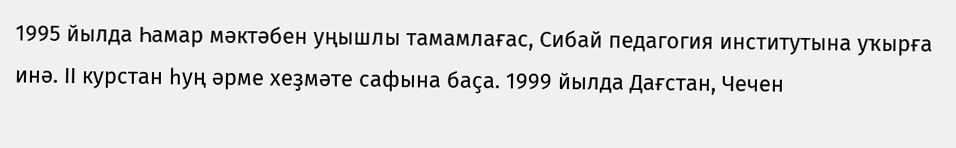1995 йылда Һамар мәктәбен уңышлы тамамлағас, Сибай педагогия институтына уҡырға инә. II курстан һуң әрме хеҙмәте сафына баҫа. 1999 йылда Дағстан, Чечен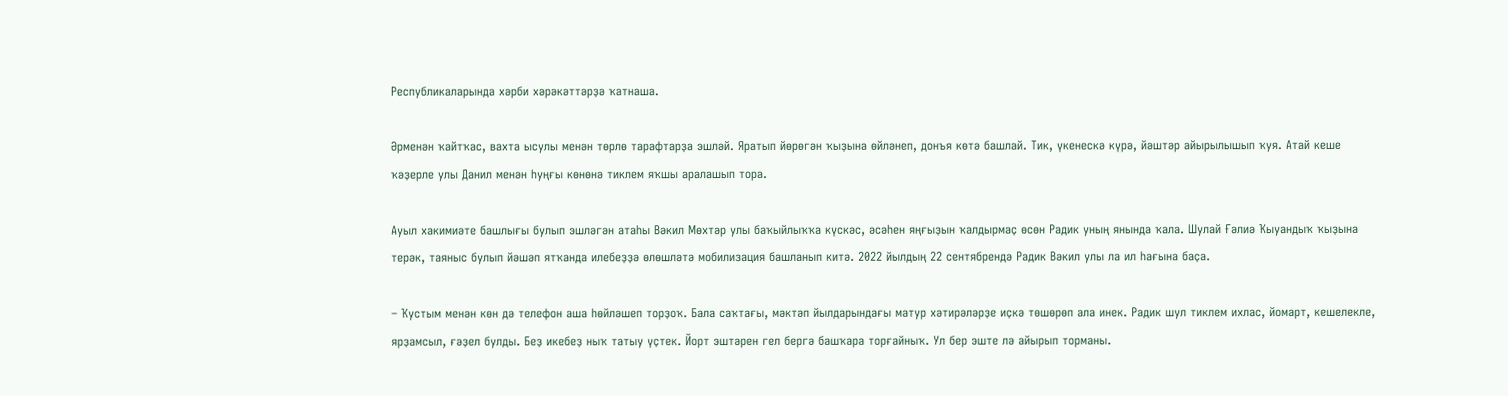Республикаларында хәрби хәрәкәттәрҙә ҡатнаша.

Әрменән ҡайтҡас, вахта ысулы менән төрлө тарафтарҙа эшләй. Яратып йөрөгән ҡыҙына өйләнеп, донъя көтә башлай. Тик, үкенескә күрә, йәштәр айырылышып ҡуя. Атай кеше ҡәҙерле улы Данил менән һуңғы көнөнә тиклем яҡшы аралашып тора.

Ауыл хакимиәте башлығы булып эшләгән атаһы Вәкил Мөхтәр улы баҡыйлыҡҡа күскәс, әсәһен яңғыҙын ҡалдырмаҫ өсөн Радик уның янында ҡала. Шулай Ғәлиә Ҡыуандыҡ ҡыҙына терәк, таяныс булып йәшәп ятҡанда илебеҙҙә өлөшләтә мобилизация башланып китә. 2022 йылдың 22 сентябрендә Радик Вәкил улы ла ил һағына баҫа.

– Ҡустым менән көн дә телефон аша һөйләшеп торҙоҡ. Бала саҡтағы, мәктәп йылдарындағы матур хәтирәләрҙе иҫкә төшөрөп ала инек. Радик шул тиклем ихлас, йомарт, кешелекле, ярҙамсыл, ғәҙел булды. Беҙ икебеҙ ныҡ татыу үҫтек. Йорт эштәрен гел бергә башҡара торғайныҡ. Ул бер эште лә айырып торманы.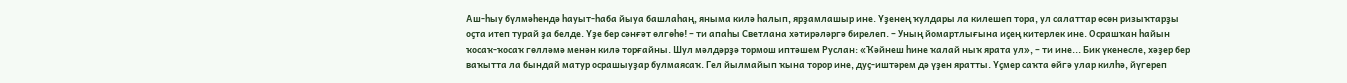Аш-һыу бүлмәһендә һауыт-һаба йыуа башлаһаң, яныма килә һалып, ярҙамлашыр ине. Үҙенең ҡулдары ла килешеп тора, ул салаттар өсөн ризыҡтарҙы оҫта итеп турай ҙа белде. Үҙе бер сәнғәт өлгөһө! – ти апаһы Светлана хәтирәләргә бирелеп. – Уның йомартлығына иҫең китерлек ине. Осрашҡан һайын ҡосаҡ-ҡосаҡ гөлләмә менән килә торғайны. Шул мәлдәрҙә тормош иптәшем Руслан: «Ҡәйнеш һине ҡалай ныҡ ярата ул», – ти ине... Бик үкенесле, хәҙер бер ваҡытта ла бындай матур осрашыуҙар булмаясаҡ. Гел йылмайып ҡына торор ине, дуҫ-иштәрем дә үҙен яратты. Үҫмер саҡта өйгә улар килһә, йүгереп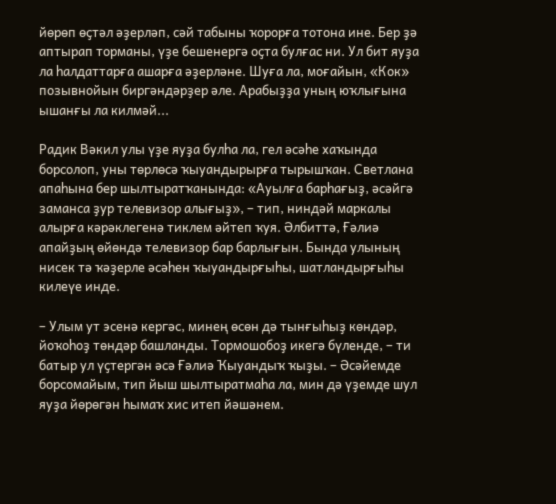йөрөп өҫтәл әҙерләп, сәй табыны ҡорорға тотона ине. Бер ҙә аптырап торманы, үҙе бешенергә оҫта булғас ни. Ул бит яуҙа ла һалдаттарға ашарға әҙерләне. Шуға ла, моғайын, «Кок» позывнойын биргәндәрҙер әле. Арабыҙҙа уның юҡлығына ышанғы ла килмәй...

Радик Вәкил улы үҙе яуҙа булһа ла, гел әсәһе хаҡында борсолоп, уны төрлөсә ҡыуандырырға тырышҡан. Светлана апаһына бер шылтыратҡанында: «Ауылға барһағыҙ, әсәйгә заманса ҙур телевизор алығыҙ», – тип, ниндәй маркалы алырға кәрәклегенә тиклем әйтеп ҡуя. Әлбиттә, Ғәлиә апайҙың өйөндә телевизор бар барлығын. Бында улының нисек тә ҡәҙерле әсәһен ҡыуандырғыһы, шатландырғыһы килеүе инде.

– Улым ут эсенә кергәс, минең өсөн дә тынғыһыҙ көндәр, йоҡоһоҙ төндәр башланды. Тормошобоҙ икегә бүленде, – ти батыр ул үҫтергән әсә Ғәлиә Ҡыуандыҡ ҡыҙы. – Әсәйемде борсомайым, тип йыш шылтыратмаһа ла, мин дә үҙемде шул яуҙа йөрөгән һымаҡ хис итеп йәшәнем.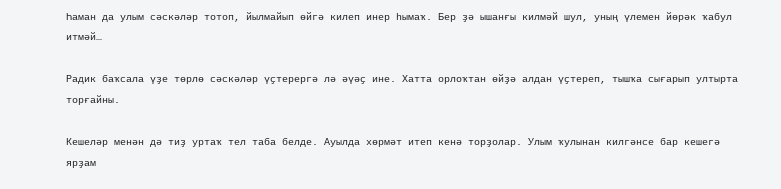Һаман да улым сәскәләр тотоп, йылмайып өйгә килеп инер һымаҡ. Бер ҙә ышанғы килмәй шул, уның үлемен йөрәк ҡабул итмәй…

Радик баҡсала үҙе төрлө сәскәләр үҫтерергә лә әүәҫ ине. Хатта орлоҡтан өйҙә алдан үҫтереп, тышҡа сығарып ултырта торғайны.

Кешеләр менән дә тиҙ уртаҡ тел таба белде. Ауылда хөрмәт итеп кенә торҙолар. Улым ҡулынан килгәнсе бар кешегә ярҙам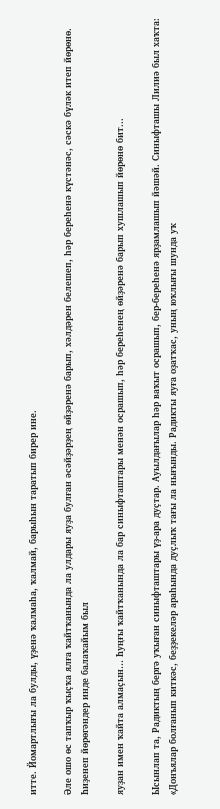итте. Йомартлығы ла булды, үҙенә ҡалмаһа, ҡалмай, барыһын таратып бирер ине.

Әле ошо өс тапҡыр ҡыҫҡа ялға ҡайтҡанында ла улдары яуҙа булған әсәйҙәрҙең өйҙәренә барып, хәлдәрен белешеп, һәр береһенә күстәнәс, сәскә бүләк итеп йөрөнө. Һиҙенеп йөрөгәндер инде балаҡайым был

яуҙан имен ҡайта алмаҫын… Һуңғы ҡайтҡанында ла бар синыфташтары менән осрашып, һәр береһенең өйҙәренә барып хушлашып йөрөнө бит...

Ысынлап та, Радиктың бергә уҡыған синыфташтары үҙ-ара дуҫтар. Ауылдағылар һәр ваҡыт осрашып, бер-береһенә ярҙамлашып йәшәй. Синыфташы Лилиә был хаҡта: «Донъялар болғанып киткәс, беҙҙекеләр араһында дуҫлыҡ тағы ла нығынды. Радикты яуға оҙатҡас, уның юҡлығы шунда уҡ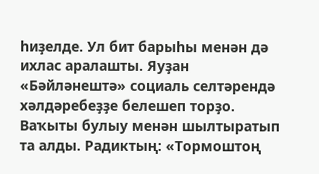һиҙелде. Ул бит барыһы менән дә ихлас аралашты. Яуҙан «Бәйләнештә» социаль селтәрендә хәлдәребеҙҙе белешеп торҙо. Ваҡыты булыу менән шылтыратып та алды. Радиктың: «Тормоштоң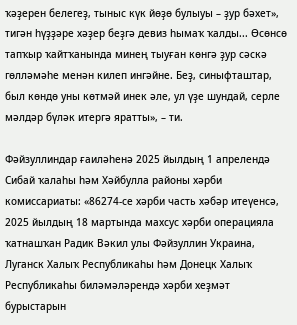ҡәҙерен белегеҙ, тыныс күк йөҙө булыуы – ҙур бәхет», тигән һүҙҙәре хәҙер беҙгә девиз һымаҡ ҡалды... Өсөнсө тапҡыр ҡайтҡанында минең тыуған көнгә ҙур сәскә гөлләмәһе менән килеп ингәйне. Беҙ, синыфташтар, был көндө уны көтмәй инек әле, ул үҙе шундай, серле мәлдәр бүләк итергә яратты», – ти.

Фәйзуллиндар ғаиләһенә 2025 йылдың 1 апрелендә Сибай ҡалаһы һәм Хәйбулла районы хәрби комиссариаты: «86274-се хәрби часть хәбәр итеүенсә, 2025 йылдың 18 мартында махсус хәрби операцияла ҡатнашҡан Радик Вәкил улы Фәйзуллин Украина, Луганск Халыҡ Республикаһы һәм Донецк Халыҡ Республикаһы биләмәләрендә хәрби хеҙмәт бурыстарын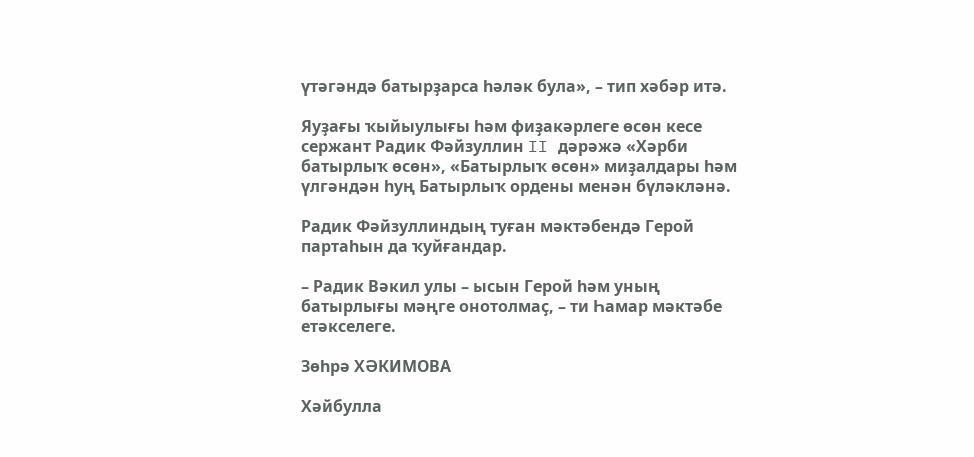үтәгәндә батырҙарса һәләк була», – тип хәбәр итә.

Яуҙағы ҡыйыулығы һәм фиҙакәрлеге өсөн кесе сержант Радик Фәйзуллин II дәрәжә «Хәрби батырлыҡ өсөн», «Батырлыҡ өсөн» миҙалдары һәм үлгәндән һуң Батырлыҡ ордены менән бүләкләнә.

Радик Фәйзуллиндың туған мәктәбендә Герой партаһын да ҡуйғандар.

– Радик Вәкил улы – ысын Герой һәм уның батырлығы мәңге онотолмаҫ, – ти Һамар мәктәбе етәкселеге.

Зөһрә ХӘКИМОВА

Хәйбулла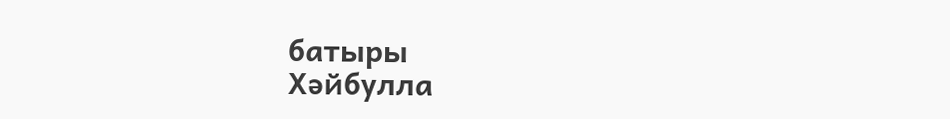батыры
Хәйбулла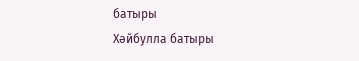батыры
Хәйбулла батыры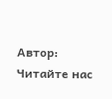Автор:
Читайте нас